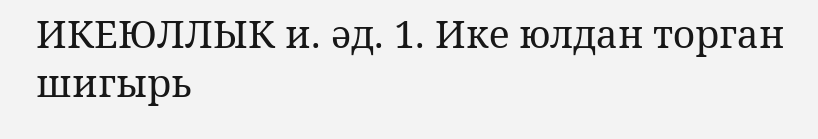ИКЕЮЛЛЫК и. әд. 1. Ике юлдан торган шигырь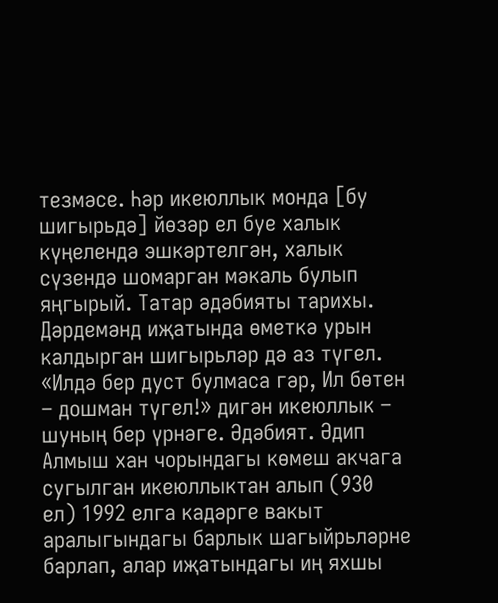тезмәсе. Һәр икеюллык монда [бу шигырьдә] йөзәр ел буе халык күңелендә эшкәртелгән, халык сүзендә шомарган мәкаль булып яңгырый. Татар әдәбияты тарихы. Дәрдемәнд иҗатында өметкә урын калдырган шигырьләр дә аз түгел. «Илдә бер дуст булмаса гәр, Ил бөтен – дошман түгел!» дигән икеюллык – шуның бер үрнәге. Әдәбият. Әдип Алмыш хан чорындагы көмеш акчага сугылган икеюллыктан алып (930 ел) 1992 елга кадәрге вакыт аралыгындагы барлык шагыйрьләрне барлап, алар иҗатындагы иң яхшы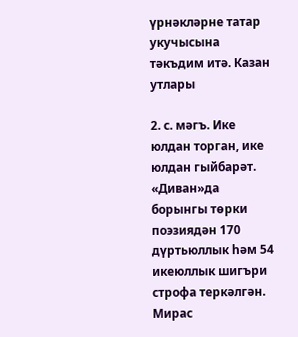үрнәкләрне татар укучысына тәкъдим итә. Казан утлары

2. с. мәгъ. Ике юлдан торган, ике юлдан гыйбарәт. «Диван»да борынгы төрки поэзиядән 170 дүртьюллык һәм 54 икеюллык шигъри строфа теркәлгән. Мирас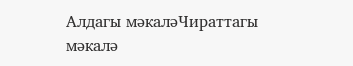Алдагы мәкаләЧираттагы мәкалә